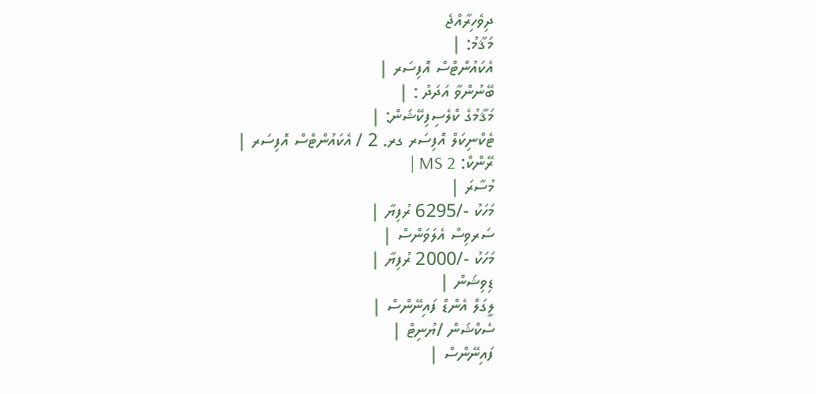ދިވެހިރާއްޖެ
މަޤާމު: |
އެކައުންޓްސް އޮފިސަރ |
ބޭނުންވާ އަދަދު : |
މަޤާމުގެ ކްލެސިފިކޭޝަން: |
ޓެކްނިކަލް އޮފިސަރ ގރ. 2 / އެކައުންޓްސް އޮފިސަރ |
ރޭންކް: MS 2 |
މުސާރަ |
މަހަކު -/6295 ރުފިޔާ |
ސަރވިސް އެލަވަންސް |
މަހަކު -/2000 ރުފިޔާ |
ޑިވިޝަން |
ލީގަލް އެންޑް ފައިނޭންސް |
ސެކްޝަން /ޔުނިޓް |
ފައިނޭންސް |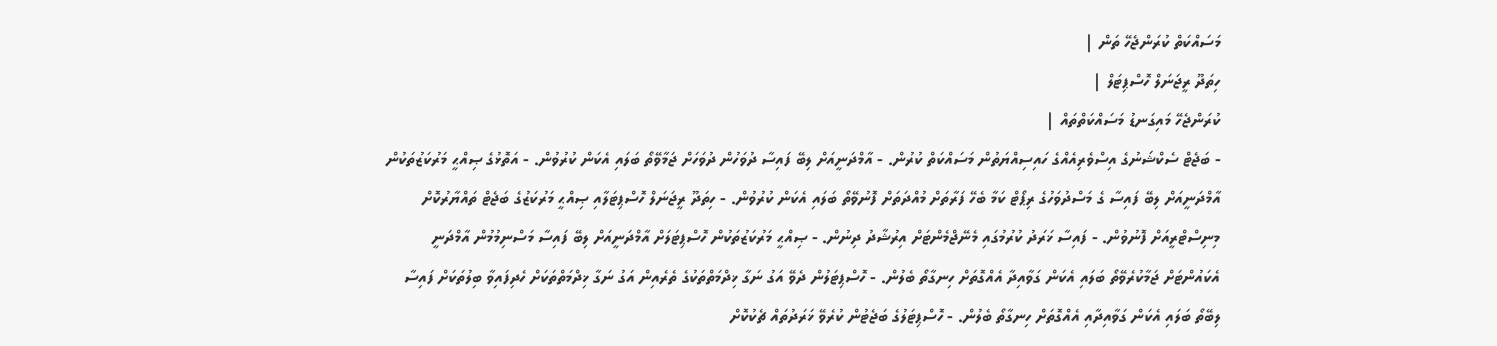މަސައްކަތް ކުރަންޖެހޭ ތަން |
ހިތަދޫ ރީޖަނަލް ހޮސްޕިޓަލް |
ކުރަންޖެހޭ މައިގަނޑު މަސައްކަތްތައް |
- ބަޖެޓް ސެކްޝަނުގެ އިސްވެރިއެއްގެ ހައިސިއްޔަތުން މަސައްކަތް ކުރުން. - އާމްދަނީއަށް ލިބޭ ފައިސާ ދުވަހުން ދުވަހަށް ޖަމާވޭތޯ ބަލައި އެކަން ކުރުވުން. - އަތޮޅުގެ ޞިއްޙީ މަރުކަޒުތަކުން އާމްދަނީއަށް ލިބޭ ފައިސާ ގެ މަސްދުވަހުގެ ރިޕޯޓް ކަމާ ބެހޭ ފަރާތަށް މުއްދަތަށް ފޮނުވޭތޯ ބަލައި އެކަން ކުރުވުން. - ހިތަދޫ ރީޖަނަލް ހޮސްޕިޓަލާއި ޞިއްޙީ މަރުކަޒުގެ ބަޖެޓް ތައްޔާރުކޮށް މިނިސްޓްރީއަށް ފޮނުވުން. - ފައިސާ ޚަރަދު ކުރުމުގައި މެނޭޖްމެންޓަށް އިރުޝާދު ދިނުން. - ޞިއްޙީ މަރުކަޒުތަކުން ހޮސްޕިޓަލަށް އާމްދަނީއަށް ލިބޭ ފައިސާ މަސްނިމުމުން އާމްދަނީ އެކައުންޓަށް ޖަމާކުރެވޭތޯ ބަލައި އެކަން ގަވާއިދާ އެއްގޮތަށް ހިނގާތޯ ބެލުން. - ހޮސްޕިޓަލުން ދެވޭ އަގު ނަގާ ޚިދްމަތްތަކުގެ ތެރެއިން އަގު ނަގާ ޚިދްމަތްތަކަށް ހެދިފައިވާ ބިލުތަކަށް ފައިސާ ލިބޭތޯ ބަލައި އެކަން ގަވާއިދާއި އެއްގޮތަށް ހިނގާތޯ ބެލުން. - ހޮސްޕިޓަލުގެ ބަޖެޓުން ކުރެވޭ ޚަރަދުތައް ޗެކުކޮށް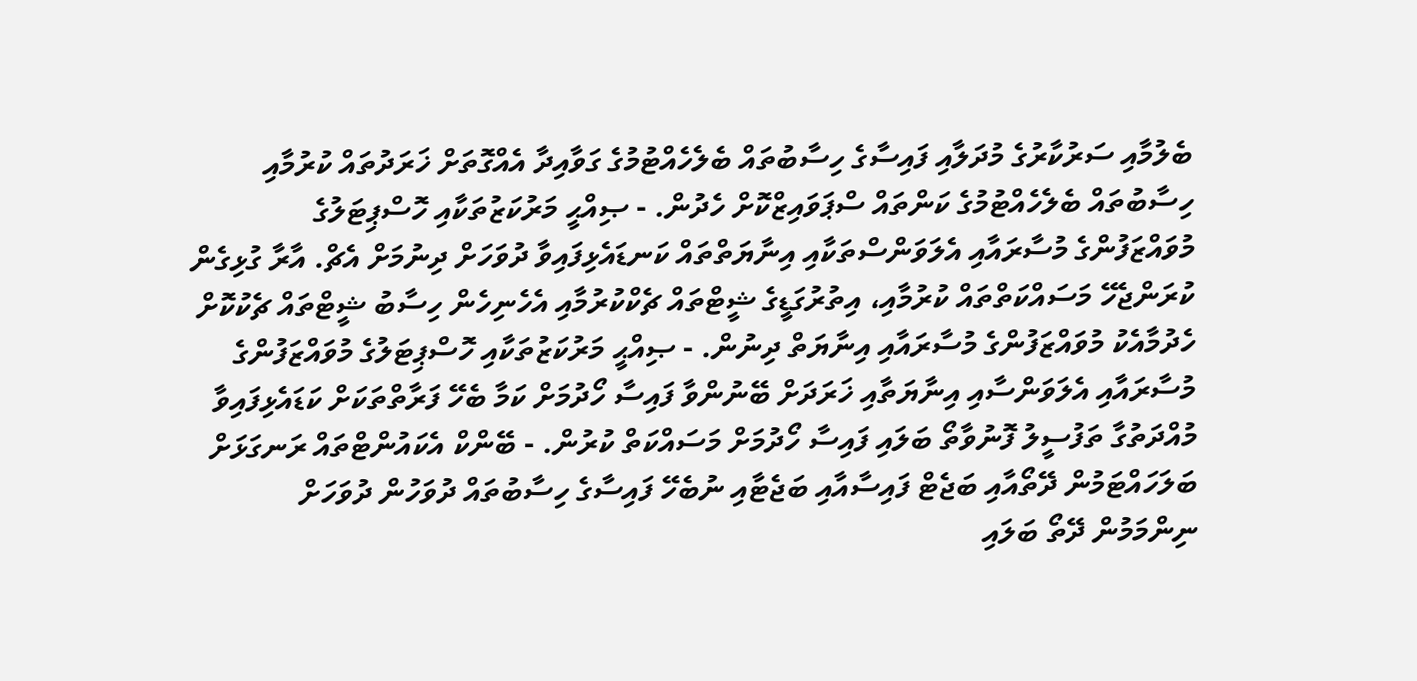ބެލުމާއި ސަރުކާރުގެ މުދަލާއި ފައިސާގެ ހިސާބުތައް ބެލެހެއްޓުމުގެ ގަވާއިދާ އެއްގޮތަށް ޚަރަދުތައް ކުރުމާއި ހިސާބުތައް ބެލެހެއްޓުމުގެ ކަންތައް ސްޕަވައިޒްކޮށް ހެދުން. - ޞިއްޙީ މަރުކަޒުތަކާއި ހޮސްޕިޓަލުގެ މުވައްޒަފުންގެ މުސާރައާއި އެލަވަންސްތަކާއި އިނާޔަތްތައް ކަނޑައެޅިފައިވާ ދުވަހަށް ދިނުމަށް އެޗް. އާރާ ގުޅިގެން ކުރަންޖެހޭ މަސައްކަތްތައް ކުރުމާއި، އިތުރުގަޑީގެ ޝީޓްތައް ޗެކްކުރުމާއި އެހެނިހެން ހިސާބު ޝީޓްތައް ޗެކުކޮށް ހެދުމާއެކު މުވައްޒަފުންގެ މުސާރައާއި އިނާޔަތް ދިނުން. - ޞިއްޙީ މަރުކަޒުތަކާއި ހޮސްޕިޓަލުގެ މުވައްޒަފުންގެ މުސާރައާއި އެލަވަންސާއި އިނާޔަތާއި ޚަރަދަށް ބޭނުންވާ ފައިސާ ހޯދުމަށް ކަމާ ބެހޭ ފަރާތްތަކަށް ކަޑައެޅިފައިވާ މުއްދަތުގާ ތަފުސީލު ފޮނުވާތޯ ބަލައި ފައިސާ ހޯދުމަށް މަސައްކަތް ކުރުން. - ބޭންކް އެކައުންޓްތައް ރަނގަޅަށް ބަލަހައްޓަމުން ދޭތޯއާއި ބަޖެޓް ފައިސާއާއި ބަޖެޓާއި ނުބެހޭ ފައިސާގެ ހިސާބުތައް ދުވަހުން ދުވަހަށް ނިންމަމުން ދޭތޯ ބަލައި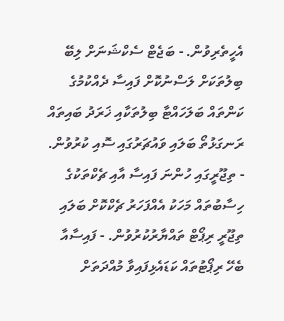އެހީތެރިވުން. - ބަޖެޓް ސެކްޝަނަށް ލިބޭ ބިލުތަކަށް ލަސްނުކޮށް ފައިސާ ދެއްކުމުގެ ކަންތައް ބަލަހައްޓާ ބިލުތަކާއި ޚަރަދު ބައިތައް ރަނގަޅުތޯ ބަލައި ވައުޗަރުގައި ސޮއި ކުރުވުން. - ތިޖޫރީގައި ހުންނަ ފައިސާ އާއި ޗެކްތަކުގެ ހިސާބުތައް މަހަކު އެއްފަހަރު ޗެކްކޮށް ބަލައި ތިޖޫރީ ރިޕޯޓް ތައްޔާރުކުރުވުން. - ފައިސާއާ ބެހޭ ރިޕޯޓުތައް ކަޑައެޅިފައިވާ މުއްދަތަށް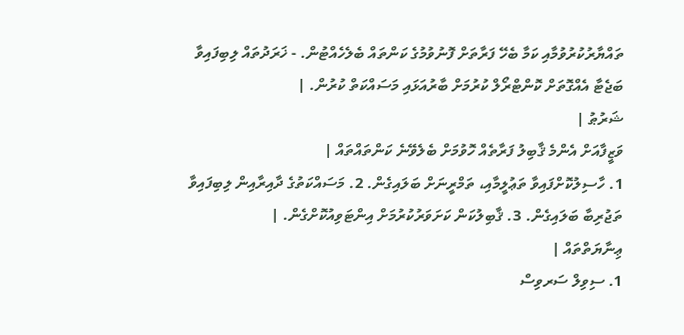ތައްޔާރުކުރުވުމާއި ކަމާ ބެހޭ ފަރާތަށް ފޮނުވުމުގެ ކަންތައް ބެލެހެއްޓުން. - ޚަރަދުތައް ލިބިފައިވާ ބަޖެޓާ އެއްގޮތަށް ކޮންޓްރޯލް ކުރުމަށް ބާރުއަޅައި މަސައްކަތް ކުރުން. |
ޝަރުޠު |
ވަޒީފާއަށް އެންމެ ޤާބިލު ފަރާތެއް ހޮވުމަށް ބެލެވޭނެ ކަންތައްތައް |
1. ހާސިލުކޮށްފައިވާ ތަޢުލީމާއި، ތަމްރީނަށް ބަލައިގެން. 2. މަސައްކަތުގެ ދާއިރާއިން ލިބިފައިވާ ތަޖުރިބާ ބަލައިގެން. 3. ޤާބިލުކަން ކަށަވަރުކުރުމަށް އިންޓަވިއުކޮށްގެން. |
ޢިނާޔަތްތައް |
1. ސިވިލް ސަރވިސް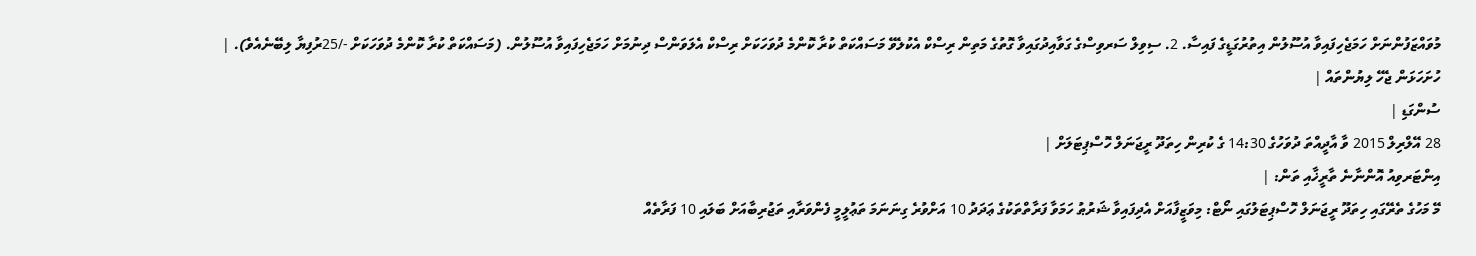މުވައްޒަފުންނަށް ހަމަޖެހިފައިވާ އުސޫލުން އިތުރުގަޑީގެ ފައިސާ. 2. ސިވިލް ސަރވިސްގެ ގަވާއިދުގައިވާ ގޮތުގެ މަތިން ރިސްކް އެކުލެވޭ މަސައްކަތް ކުރާ ކޮންމެ ދުވަހަކަށް ރިސްކް އެލަވަންސް ދިނުމަށް ހަމަޖެހިފައިވާ އުސޫލުން. (މަސައްކަތް ކުރާ ކޮންމެ ދުވަހަކަށް -/25ރުފިޔާ ލިބޭނެއެވެ). |
ހުށަހަޅަން ޖެހޭ ލިޔުންތައް |
ސުންގަޑި |
28 އޭލްރިލް 2015 ވާ އާދީއްތަ ދުވަހުގެ 14:30 ގެ ކުރިން ހިތަދޫ ރީޖަނަލް ހޮސްޕިޓަލަށް |
އިންޓަރވިއު އޮންނާނެ ތާރީޚާއި ތަން: |
މޭ މަހުގެ ތެރޭގައި ހިތަދޫ ރީޖަނަލް ހޮސްޕިޓަލުގައި ނޯޓް: މިވަޒީފާއަށް އެދިފައިވާ ޝަރުޠު ހަމަވާ ފަރާތްތަކުގެ ޢަދަދު 10 އަށްވުރެ ގިނަނަމަ ތަޢުލީމީ ފެންވަރާއި ތަޖުރިބާއަށް ބަލައި 10 ފަރާތެއް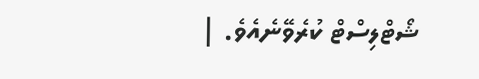ޝޯޓްލިސްޓް ކުރެވޭނެއެވެ. |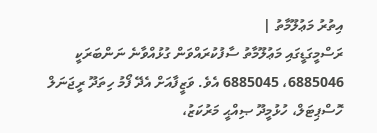އިތުރު މަޢުލޫމާތު |
ރަސްމީގަޑީގައި މަޢުލޫމާތު ސާފުކުރައްވަން ގުޅުއްވާނެ ނަންބަރަކީ 6885046، 6885045 އެވެ. ވަޒީފާއަށް އެދޭ ފޯމު ހިތަދޫ ރީޖަނަލް ހޮސްޕިޓަލް، ހުޅުމީދޫ ޞިއްޙީ މަރުކަޒު،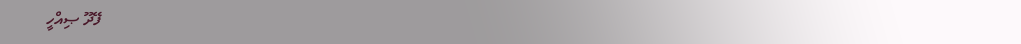ފޭދޫ ޞިއްހީ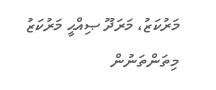މަރުކަޒު، މަރަދޫ ޞިއްޙީ މަރުކަޒު މިތަންތަނުން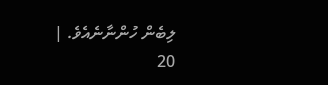ލިބެން ހުންނާނެއެވެ. |
20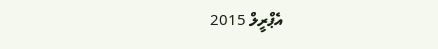އެޕްރީލް 2015